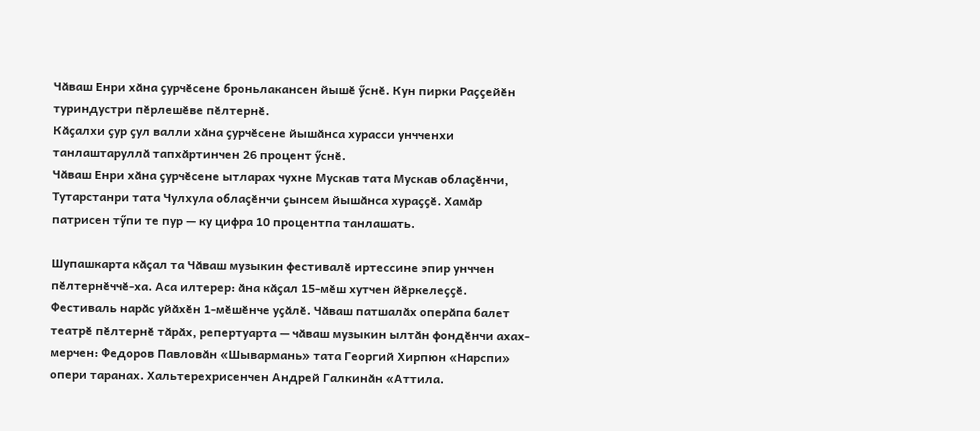Чӑваш Енри хӑна ҫурчӗсене броньлакансен йышӗ ӳснӗ. Кун пирки Раҫҫейӗн туриндустри пӗрлешӗве пӗлтернӗ.
Кӑҫалхи ҫур ҫул валли хӑна ҫурчӗсене йышӑнса хурасси унчченхи танлаштаруллӑ тапхӑртинчен 26 процент ӳснӗ.
Чӑваш Енри хӑна ҫурчӗсене ытларах чухне Мускав тата Мускав облаҫӗнчи, Тутарстанри тата Чулхула облаҫӗнчи ҫынсем йышӑнса хураҫҫӗ. Хамӑр патрисен тӳпи те пур — ку цифра 10 процентпа танлашать.

Шупашкарта кӑҫал та Чӑваш музыкин фестивалӗ иртессине эпир унччен пӗлтернӗччӗ-ха. Аса илтерер: ӑна кӑҫал 15-мӗш хутчен йӗркелеҫҫӗ.
Фестиваль нарӑс уйӑхӗн 1-мӗшӗнче уҫӑлӗ. Чӑваш патшалӑх оперӑпа балет театрӗ пӗлтернӗ тӑрӑх, репертуарта — чӑваш музыкин ылтӑн фондӗнчи ахах-мерчен: Федоров Павловӑн «Шывармань» тата Георгий Хирпюн «Нарспи» опери таранах. Хальтерехрисенчен Андрей Галкинӑн «Аттила.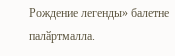Рождение легенды» балетне палӑртмалла.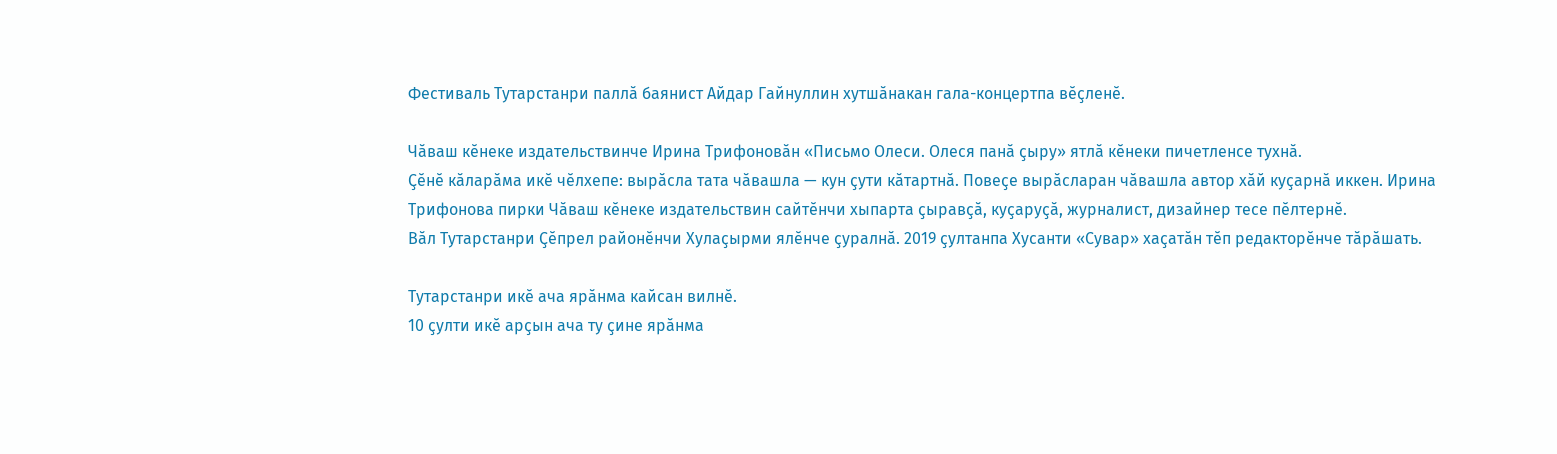Фестиваль Тутарстанри паллӑ баянист Айдар Гайнуллин хутшӑнакан гала-концертпа вӗҫленӗ.

Чӑваш кӗнеке издательствинче Ирина Трифоновӑн «Письмо Олеси. Олеся панӑ ҫыру» ятлӑ кӗнеки пичетленсе тухнӑ.
Ҫӗнӗ кӑларӑма икӗ чӗлхепе: вырӑсла тата чӑвашла — кун ҫути кӑтартнӑ. Повеҫе вырӑсларан чӑвашла автор хӑй куҫарнӑ иккен. Ирина Трифонова пирки Чӑваш кӗнеке издательствин сайтӗнчи хыпарта ҫыравҫӑ, куҫаруҫӑ, журналист, дизайнер тесе пӗлтернӗ.
Вӑл Тутарстанри Ҫӗпрел районӗнчи Хулаҫырми ялӗнче ҫуралнӑ. 2019 ҫултанпа Хусанти «Сувар» хаҫатӑн тӗп редакторӗнче тӑрӑшать.

Тутарстанри икӗ ача ярӑнма кайсан вилнӗ.
10 ҫулти икӗ арҫын ача ту ҫине ярӑнма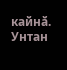кайнӑ. Унтан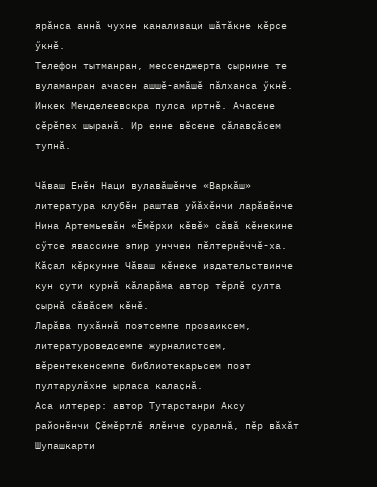ярӑнса аннӑ чухне канализаци шӑтӑкне кӗрсе ӳкнӗ.
Телефон тытманран, мессенджерта ҫырнине те вуламанран ачасен ашшӗ-амӑшӗ пӑлханса ӳкнӗ.
Инкек Менделеевскра пулса иртнӗ. Ачасене ҫӗрӗпех шыранӑ. Ир енне вӗсене ҫӑлавҫӑсем тупнӑ.

Чӑваш Енӗн Наци вулавӑшӗнче «Варкӑш» литература клубӗн раштав уйӑхӗнчи ларӑвӗнче Нина Артемьевӑн «Ӗмӗрхи кӗвӗ» сӑвӑ кӗнекине сӳтсе явассине эпир унччен пӗлтернӗччӗ-ха. Кӑҫал кӗркунне Чӑваш кӗнеке издательствинче кун ҫути курнӑ кӑларӑма автор тӗрлӗ ҫулта ҫырнӑ сӑвӑсем кӗнӗ.
Ларӑва пухӑннӑ поэтсемпе прозаиксем, литературоведсемпе журналистсем, вӗрентекенсемпе библиотекарьсем поэт пултарулӑхне ырласа калаҫнӑ.
Аса илтерер: автор Тутарстанри Аксу районӗнчи Ҫӗмӗртлӗ ялӗнче ҫуралнӑ, пӗр вӑхӑт Шупашкарти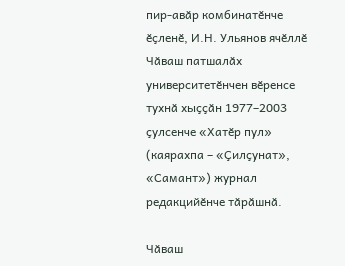пир-авӑр комбинатӗнче ӗҫленӗ, И.Н. Ульянов ячӗллӗ Чӑваш патшалӑх университетӗнчен вӗренсе тухнӑ хыҫҫӑн 1977–2003 ҫулсенче «Хатӗр пул» (каярахпа – «Ҫилҫунат», «Самант») журнал редакцийӗнче тӑрӑшнӑ.

Чӑваш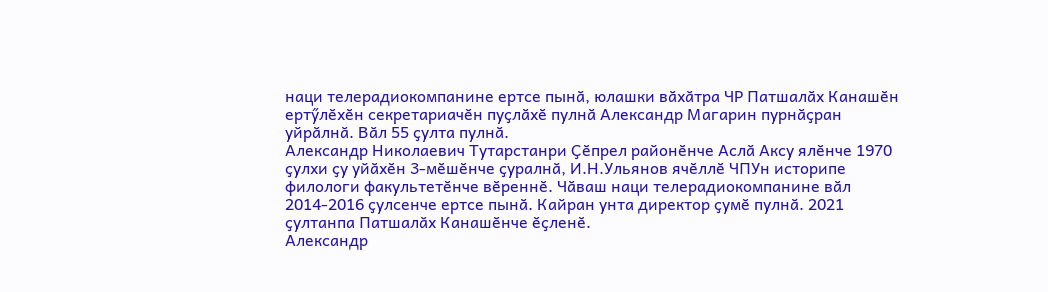наци телерадиокомпанине ертсе пынӑ, юлашки вӑхӑтра ЧР Патшалӑх Канашӗн ертӳлӗхӗн секретариачӗн пуҫлӑхӗ пулнӑ Александр Магарин пурнӑҫран уйрӑлнӑ. Вӑл 55 ҫулта пулнӑ.
Александр Николаевич Тутарстанри Ҫӗпрел районӗнче Аслӑ Аксу ялӗнче 1970 ҫулхи ҫу уйӑхӗн 3-мӗшӗнче ҫуралнӑ, И.Н.Ульянов ячӗллӗ ЧПУн историпе филологи факультетӗнче вӗреннӗ. Чӑваш наци телерадиокомпанине вӑл 2014-2016 ҫулсенче ертсе пынӑ. Кайран унта директор ҫумӗ пулнӑ. 2021 ҫултанпа Патшалӑх Канашӗнче ӗҫленӗ.
Александр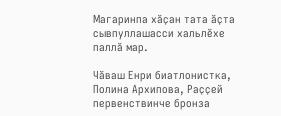Магаринпа хӑҫан тата ӑҫта сывпуллашасси хальлӗхе паллӑ мар.

Чӑваш Енри биатлонистка, Полина Архипова, Раҫҫей первенствинче бронза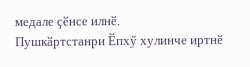медале ҫӗнсе илнӗ.
Пушкӑртстанри Ӗпхӳ хулинче иртнӗ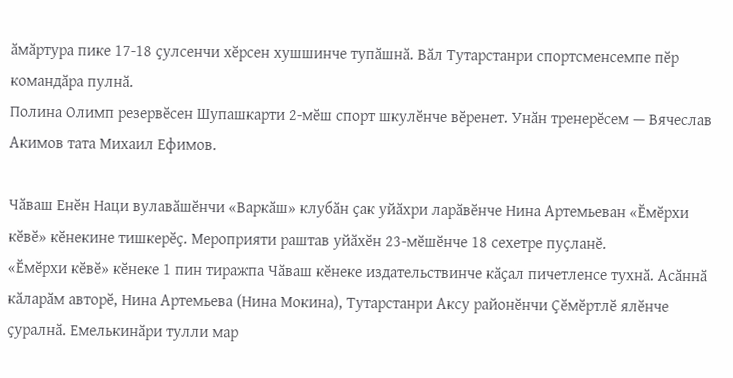ӑмӑртура пике 17-18 ҫулсенчи хӗрсен хушшинче тупӑшнӑ. Вӑл Тутарстанри спортсменсемпе пӗр командӑра пулнӑ.
Полина Олимп резервӗсен Шупашкарти 2-мӗш спорт шкулӗнче вӗренет. Унӑн тренерӗсем — Вячеслав Акимов тата Михаил Ефимов.

Чӑваш Енӗн Наци вулавӑшӗнчи «Варкӑш» клубӑн ҫак уйӑхри ларӑвӗнче Нина Артемьеван «Ӗмӗрхи кӗвӗ» кӗнекине тишкерӗҫ. Мероприяти раштав уйӑхӗн 23-мӗшӗнче 18 сехетре пуҫланӗ.
«Ӗмӗрхи кӗвӗ» кӗнеке 1 пин тиражпа Чӑваш кӗнеке издательствинче кӑҫал пичетленсе тухнӑ. Асӑннӑ кӑларӑм авторӗ, Нина Артемьева (Нина Мокина), Тутарстанри Аксу районӗнчи Ҫӗмӗртлӗ ялӗнче ҫуралнӑ. Емелькинӑри тулли мар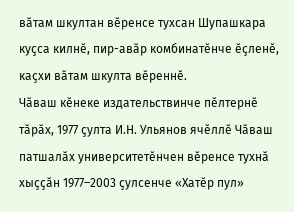вӑтам шкултан вӗренсе тухсан Шупашкара куҫса килнӗ, пир-авӑр комбинатӗнче ӗҫленӗ, каҫхи вӑтам шкулта вӗреннӗ.
Чӑваш кӗнеке издательствинче пӗлтернӗ тӑрӑх, 1977 ҫулта И.Н. Ульянов ячӗллӗ Чӑваш патшалӑх университетӗнчен вӗренсе тухнӑ хыҫҫӑн 1977–2003 ҫулсенче «Хатӗр пул»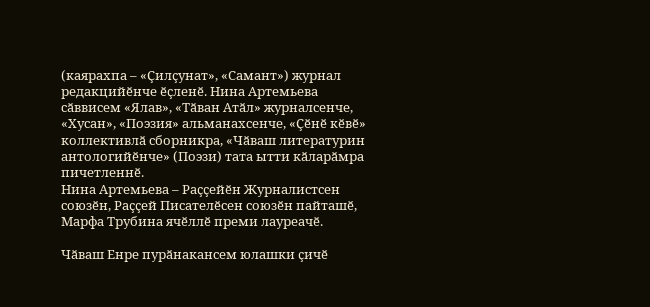(каярахпа – «Ҫилҫунат», «Самант») журнал редакцийӗнче ӗҫленӗ. Нина Артемьева сӑввисем «Ялав», «Тӑван Атӑл» журналсенче, «Хусан», «Поэзия» альманахсенче, «Ҫӗнӗ кӗвӗ» коллективлӑ сборникра, «Чӑваш литературин антологийӗнче» (Поэзи) тата ытти кӑларӑмра пичетленнӗ.
Нина Артемьева – Раҫҫейӗн Журналистсен союзӗн, Раҫҫей Писателӗсен союзӗн пайташӗ, Марфа Трубина ячӗллӗ преми лауреачӗ.

Чӑваш Енре пурӑнакансем юлашки ҫичӗ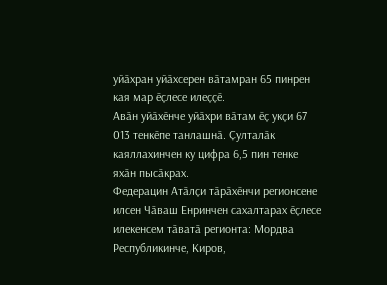уйӑхран уйӑхсерен вӑтамран 65 пинрен кая мар ӗҫлесе илеҫҫӗ.
Авӑн уйӑхӗнче уйӑхри вӑтам ӗҫ укҫи 67 013 тенкӗпе танлашнӑ. Ҫулталӑк каяллахинчен ку цифра 6,5 пин тенке яхӑн пысӑкрах.
Федерацин Атӑлҫи тӑрӑхӗнчи регионсене илсен Чӑваш Енринчен сахалтарах ӗҫлесе илекенсем тӑватӑ регионта: Мордва Республикинче, Киров,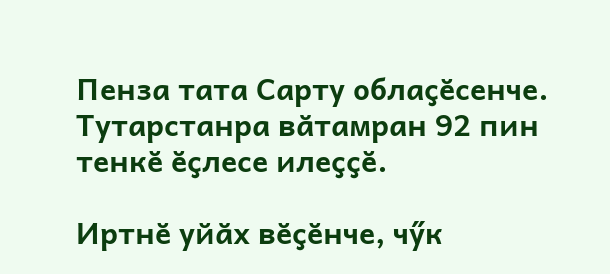Пенза тата Сарту облаҫӗсенче. Тутарстанра вӑтамран 92 пин тенкӗ ӗҫлесе илеҫҫӗ.

Иртнӗ уйӑх вӗҫӗнче, чӳк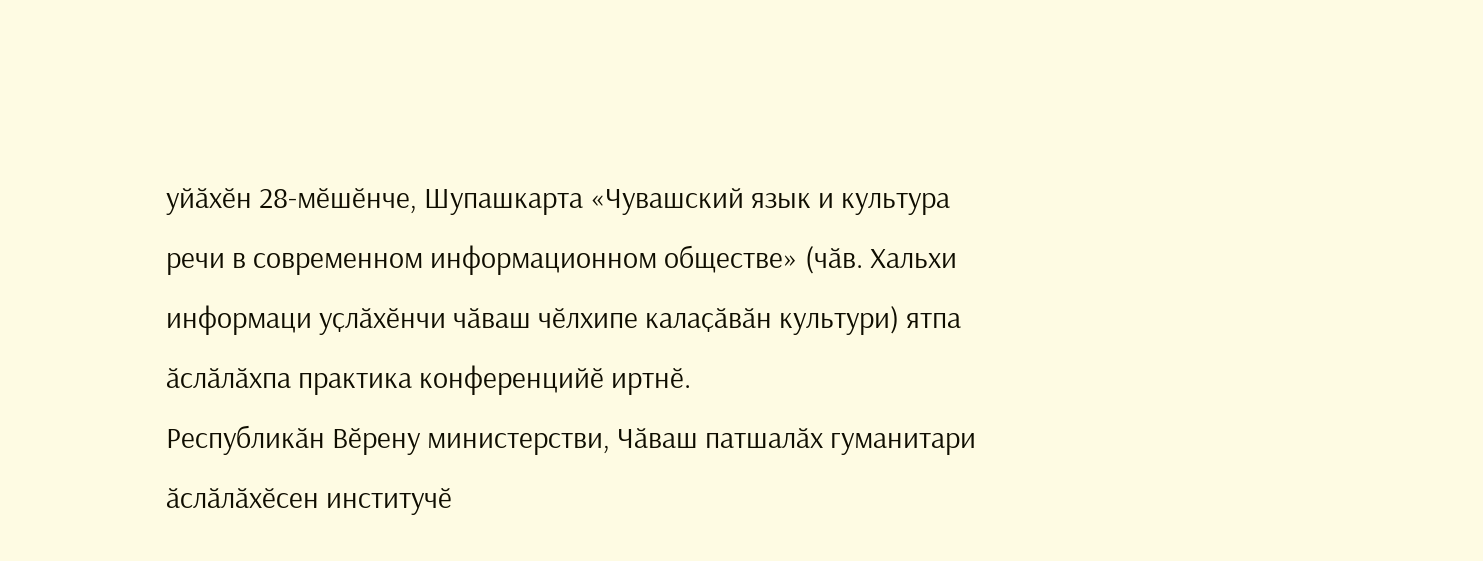уйӑхӗн 28-мӗшӗнче, Шупашкарта «Чувашский язык и культура речи в современном информационном обществе» (чӑв. Хальхи информаци уҫлӑхӗнчи чӑваш чӗлхипе калаҫӑвӑн культури) ятпа ӑслӑлӑхпа практика конференцийӗ иртнӗ.
Республикӑн Вӗрену министерстви, Чӑваш патшалӑх гуманитари ӑслӑлӑхӗсен институчӗ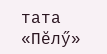тата «Пӗлӳ»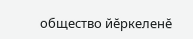общество йӗркеленӗ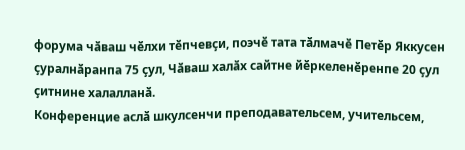форума чӑваш чӗлхи тӗпчевҫи, поэчӗ тата тӑлмачӗ Петӗр Яккусен ҫуралнӑранпа 75 ҫул, Чӑваш халӑх сайтне йӗркеленӗренпе 20 ҫул ҫитнине халалланӑ.
Конференцие аслӑ шкулсенчи преподавательсем, учительсем,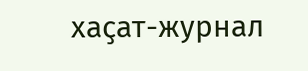хаҫат-журнал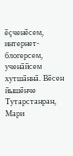ӗҫченӗсем, интернет-блогерсем, ученӑйсем хутшӑннӑ. Вӗсен йышӗнче Тутарстанран, Мари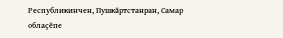Республикинчен, Пушкӑртстанран, Самар облаҫӗпе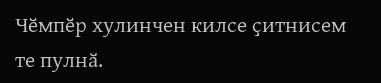Чӗмпӗр хулинчен килсе ҫитнисем те пулнӑ.